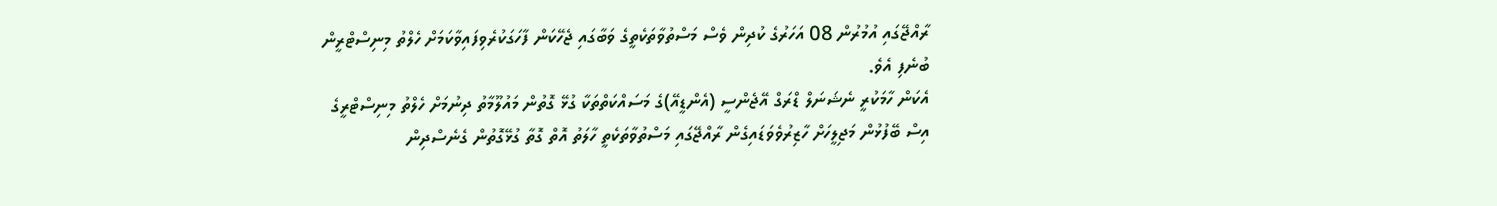ރާއްޖޭގައި އުމުރުން 08 އަހަރުގެ ކުދިން ވެސް މަސްތުވާތަކެތީގެ ވަބާގައި ޖެހޭކަން ފާހަގަކުރެވިފައިވާކަމަށް ހެލްތު މިނިސްޓްރީން ބުނެފި އެވެ.
އެކަން ހާމަކުރީ ނެޝަނަލް ޑްރަގް އޭޖެންސީ (އެންޑީއޭ)ގެ މަސައްކަތްތަކާ ގުޅޭ ގޮތުން މައުލޫމާތު ދިނުމަށް ހެލްތު މިނިސްޓްރީގެ އިސް ބޭފުޅުން މަޖިލީހަށް ހާޒިރުވެވަޑައިގެން ރާއްޖޭގައި މަސްތުވާތަކެތީ ހާލަތު އޮތް ގޮތާ ގުޅޭގޮތުން ގެނެސްދިން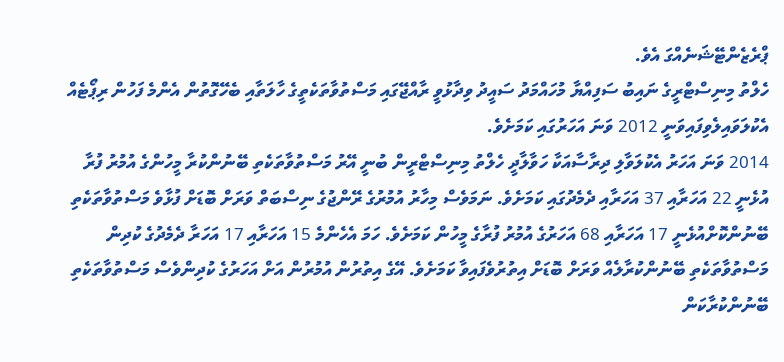ޕްރެޒެންޓޭޝަނެއްގަ އެވެ.
ހެލްތު މިނިސްޓްރީގެ ނައިބު ސަފިއްޔާ މުހައްމަދު ސައީދު ވިދާޅުވީ ރާއްޖޭގައި މަސްތުވާތަކެތީގެ ހާލަތާއި ބެހޭގޮތުން އެންމެ ފަހުން ރިޕޯޓެއް އެކުލަވައިލެވިފައިވަނީ 2012 ވަނަ އަހަރުގައި ކަމަށެވެ.
2014 ވަނަ އަހަރު އެކުލަވާލި ދިރާސާއަކާ ހަވާލާދީ ހެލްތު މިނިސްޓްރީން ބުނީ އޭރު މަސްތުވާތަކެތި ބޭނުންކުރާ މީހުންގެ އުމުރު ފުރާ އުޅެނީ 22 އަހަރާއި 37 އަހަރާއި ދެމެދުގައި ކަމަށެވެ. ނަމަވެސް މިހާރު އުމުރުގެ ރޭންޖުގެ ނިސްބަތް ވަރަށް ބޮޑަށް ފުޅާވެ މަސްތުވާތަކެތި ބޭނުންކޮށްއުޅެނީ 17 އަހަރާއި 68 އަހަރުގެ އުމުރު ފުރާގެ މީހުން ކަމަށެވެ. ހަމަ އެހެންމެ 15 އަހަރާއި 17 އަހަރާ ދެމެދުގެ ކުދިން މަސްތުވާތަކެތި ބޭނުންކުރާލެއް ވަރަށް ބޮޑަށް އިތުރުވެފައިވާ ކަމަށެވެ. އޭގެ އިތުރުން އުމުރުން އަށް އަހަރުގެ ކުދިންވެސް މަސްތުވާތަކެތި ބޭނުންކުރާކަން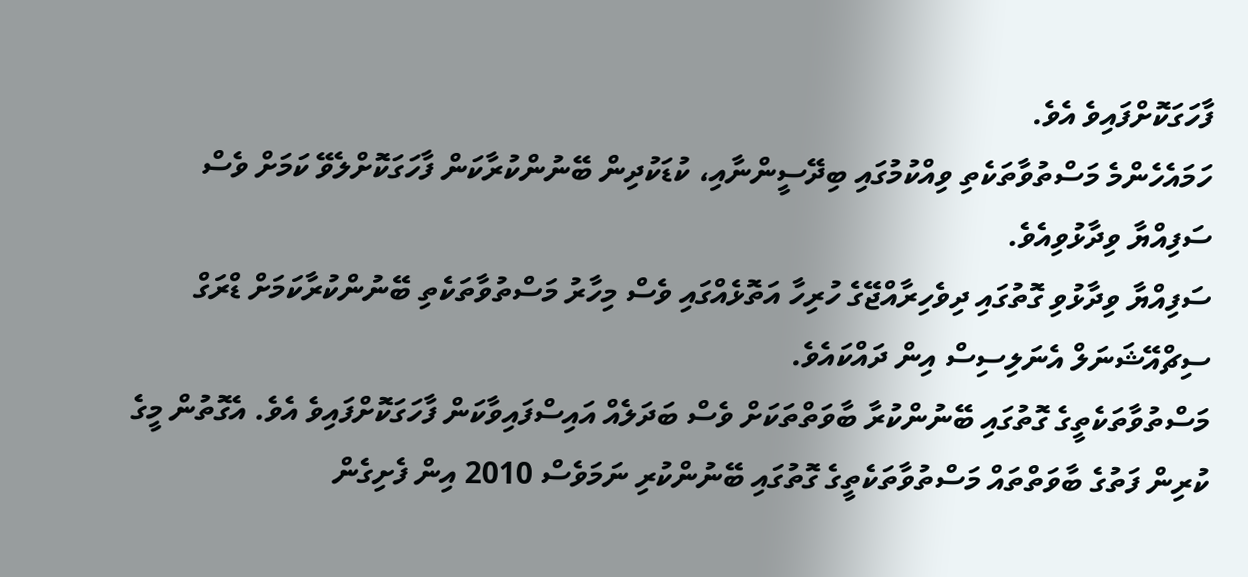ފާހަގަކޮށްފައިވެ އެވެ.
ހަމައެހެންމެ މަސްތުވާތަކެތި ވިއްކުމުގައި ބިދޭސީންނާއި، ކުޑަކުދިން ބޭނުންކުރާކަން ފާހަގަކޮށްލެވޭ ކަމަށް ވެސް ސަފިއްޔާ ވިދާޅުވިއެވެ.
ސަފިއްޔާ ވިދާޅުވި ގޮތުގައި ދިވެހިރާއްޖޭގެ ހުރިހާ އަތޮޅެއްގައި ވެސް މިހާރު މަސްތުވާތަކެތި ބޭނުންކުރާކަމަށް ޑްރަގް ސިޗްއޭޝަނަލް އެނަލިސިސް އިން ދައްކައެވެ.
މަސްތުވާތަކެތީގެ ގޮތުގައި ބޭނުންކުރާ ބާވަތްތަކަށް ވެސް ބަދަލެއް އައިސްފައިވާކަން ފާހަގަކޮށްފައިވެ އެވެ. އެގޮތުން މީގެ ކުރިން ފަތުގެ ބާވަތްތައް މަސްތުވާތަކެތީގެ ގޮތުގައި ބޭނުންކުރި ނަމަވެސް 2010 އިން ފެށިގެން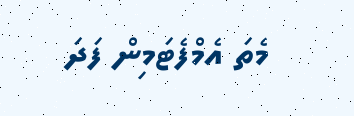މެތަ އެމްފެޓަމިން ފަދަ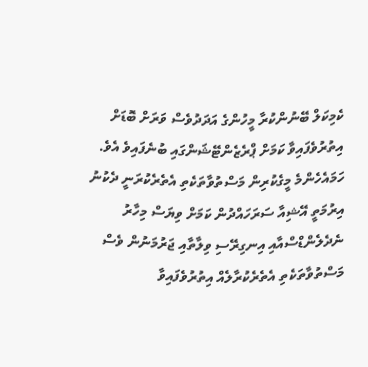ކެމިކަލް ބޭނުންކުރާ މީހުންގެ އަދަދުވެސް ވަރަށް ބޮޑަށް އިތުރުވެފައިވާ ކަމަށް ޕްރެޒެންޓޭޝަންގައި ބުނެފައިވެ އެވެ. ހަމައެހެންމެ މީގެކުރިން މަސްތުވާތަކެތި އެތެރެކުރަނީ ދެކުނު އިރުމަތީ އޭޝިއާ ސަރަހައްދުން ކަމަށް ވިޔަސް މިހާރު ނެދެލެންޑްސްއާއި އިނގިރޭސި ވިލާތާއި ޖަރުމަނުން ވެސް މަސްތުވާތަކެތި އެތެރެކުރާލެއް އިތުރުވެފައިވާ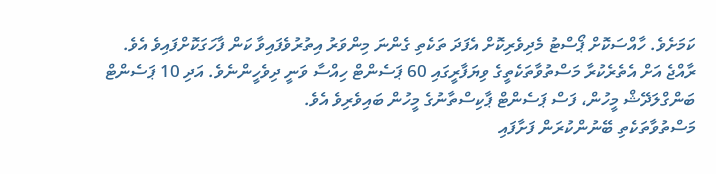ކަމަށެވެ. ހާއްސަކޮށް ޕޯސްޓު މެދިވެރިކޮށް އެފަދަ ތަކެތި ގެންނަ މިންވަރު އިތުރުވެފައިވާ ކަން ފާހަގަކޮށްފައިވެ އެވެ.
ރާއްޖެ އަށް އެތެރެކުރާ މަސްތުވާތަކެތީގެ ވިޔަފާރީގައި 60 ޕަސެންޓް ހިއްސާ ވަނީ ދިވެހީންނެވެ. އަދި 10 ޕަސެންޓް ބަންގްލަދޭޝް މީހުން، ފަސް ޕަސެންޓް ޕާކިސްތާނުގެ މީހުން ބައިވެރިވެ އެވެ.
މަސްތުވާތަކެތި ބޭނުންކުރަން ފަށާފައި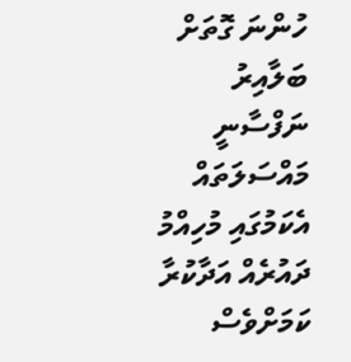ހުންނަ ގޮތަށް ބަލާއިރު ނަފްސާނީ މައްސަލަތައް އެކަމުގައި މުހިއްމު ދައުރެއް އަދާކުރާ ކަމަށްވެސް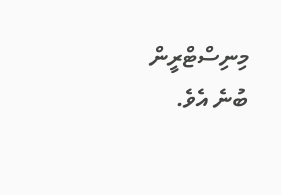މިނިސްޓްރީން ބުނެ އެވެ.